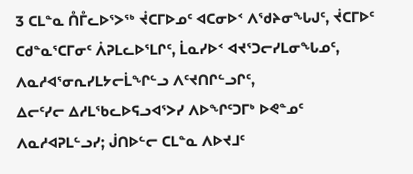3 ᑕᒪᓐᓇ ᑍᒤᓚᐅᕐᐳᖅ ᔫᑕᒥᐅᓄᑦ ᐊᑕᓂᐅᑉ ᐱᖁᔨᓂᖓᒍᑦ, ᔫᑕᒥᐅᑦ ᑕᑯᓐᓇᕐᑕᒥᓂᑦ ᐲᕈᒪᓚᐅᕐᒪᒋᑦ, ᒫᓇᓯᐅᑉ ᐊᔪᕐᑐᓕᓯᒪᓂᖓᓄᑦ, ᐱᓇᓱᐊᕐᓂᕆᓯᒪᔭᓕᒫᖏᓪᓗ ᐱᑦᔪᑎᒋᓪᓗᒋᑦ,
ᐃᓕᑦᓯᓕ ᐃᓱᒪᖃᓚᐅᕋᓗᐊᕐᐳᓯ ᐱᐅᖏᑦᑐᒥᒃ ᐅᕙᓐᓄᑦ ᐱᓇᓱᐊᕈᒪᓪᓗᓯ; ᒎᑎᐅᓪᓕ ᑕᒪᓐᓇ ᐱᐅᔪᒧᑦ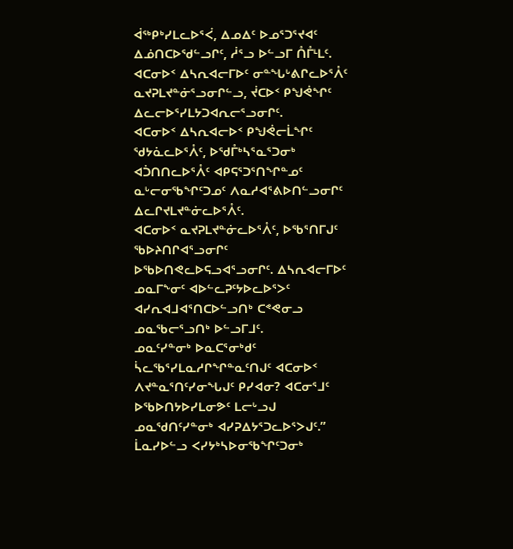ᐋᖅᑭᒃᓯᒪᓚᐅᕐᐹ, ᐃᓄᐃᑦ ᐅᓄᕐᑐᕐᔪᐊᑦ ᐃᓅᑎᑕᐅᖁᓪᓗᒋᑦ, ᓲᕐᓗ ᐅᓪᓗᒥ ᑍᒤᒻᒪᑦ.
ᐊᑕᓂᐅᑉ ᐃᓴᕆᐊᓕᒥᐅᑦ ᓂᓐᖓᒡᕕᒋᓚᐅᕐᐰᑦ ᓇᔪᕈᒪᔪᓐᓃᕐᓗᓂᒋᓪᓗ, ᔫᑕᐅᑉ ᑭᖑᕚᖏᑦ ᐃᓚᓕᐅᕐᓯᒪᔭᑐᐊᕆᓕᕐᓗᓂᒋᑦ.
ᐊᑕᓂᐅᑉ ᐃᓴᕆᐊᓕᐅᑉ ᑭᖑᕚᓕᒫᖏᑦ ᖁᔭᓈᓚᐅᕐᐰᑦ, ᐅᖁᒤᒃᓴᕐᓇᕐᑐᓂᒃ ᐊᑑᑎᑎᓚᐅᕐᐰᑦ ᐊᑭᕋᕐᑐᕐᑎᖏᓐᓄᑦ ᓇᒡᓕᓂᖃᖏᑦᑐᓄᑦ ᐱᓇᓱᐊᕐᕕᐅᑎᓪᓗᓂᒋᑦ ᐃᓚᒋᔪᒪᔪᓐᓃᓚᐅᕐᐰᑦ.
ᐊᑕᓂᐅᑉ ᓇᔪᕈᒪᔪᓐᓃᓚᐅᕐᐰᑦ, ᐅᖃᕐᑎᒥᒍᑦ ᖃᐅᔨᑎᒋᐊᕐᓗᓂᒋᑦ ᐅᖃᐅᑎᕙᓚᐅᕋᓗᐊᕐᓗᓂᒋᑦ. ᐃᓴᕆᐊᓕᒥᐅᑦ ᓄᓇᒥᖕᓂᑦ ᐊᐅᓪᓚᕈᑦᔭᐅᓚᐅᕐᐳᑦ ᐊᓯᕆᐊᒧᐊᕐᑎᑕᐅᓪᓗᑎᒃ ᑕᕝᕙᓂᓗ ᓄᓇᖃᓕᕐᓗᑎᒃ ᐅᓪᓗᒥᒧᑦ.
ᓄᓇᑦᓯᓐᓂᒃ ᐅᓇᑕᕐᓂᒃᑯᑦ ᓵᓚᖃᕐᓯᒪᓇᓱᒋᖏᓐᓇᑦᑎᒍᑦ ᐊᑕᓂᐅᑉ ᐱᔪᓐᓇᕐᑎᑦᓯᓂᖓᒍᑦ ᑭᓯᐊᓂ? ᐊᑕᓂᕐᒧᑦ ᐅᖃᐅᑎᔭᐅᓯᒪᓂᕗᑦ ᒪᓕᒡᓗᒍ ᓄᓇᖁᑎᑦᓯᓐᓂᒃ ᐊᓯᕈᐃᔭᕐᑐᓚᐅᕐᐳᒍᑦ.”
ᒫᓇᓯᐅᓪᓗ ᐸᓯᔭᒃᓴᐅᓂᖃᖏᑦᑐᓂᒃ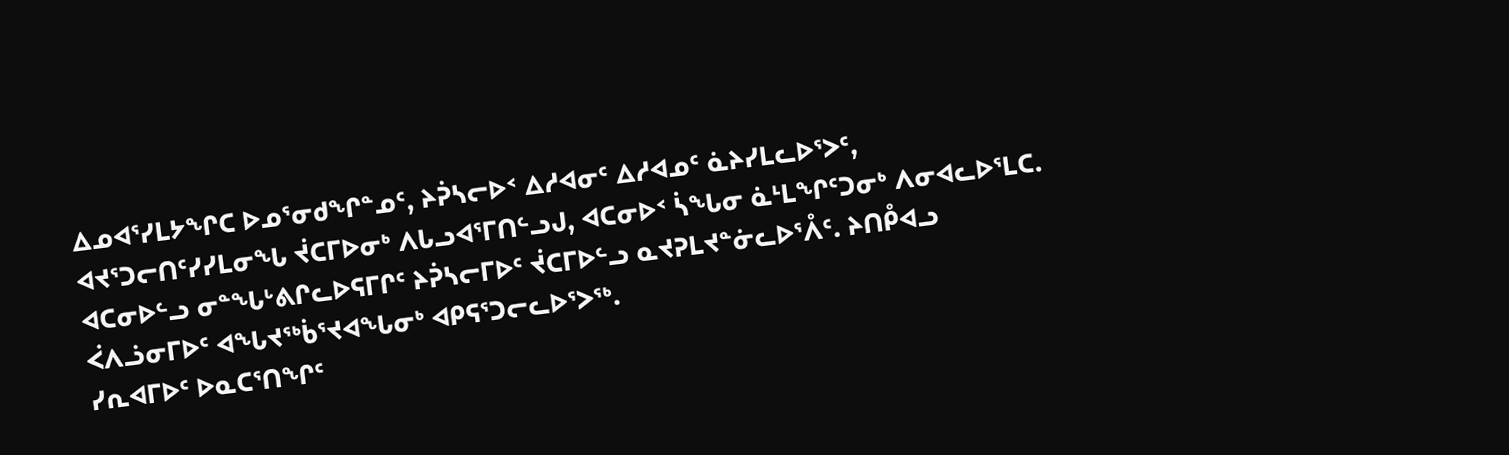ᐃᓄᐊᕐᓯᒪᔭᖏᑕ ᐅᓄᕐᓂᑯᖏᓐᓄᑦ, ᔨᕉᓴᓕᐅᑉ ᐃᓱᐊᓂᑦ ᐃᓱᐊᓄᑦ ᓈᔨᓯᒪᓚᐅᕐᐳᑦ, ᐊᔪᕐᑐᓕᑎᑦᓯᓯᒪᓂᖓ ᔫᑕᒥᐅᓂᒃ ᐱᒐᓗᐊᕐᒥᑎᓪᓗᒍ, ᐊᑕᓂᐅᑉ ᓵᖓᓂ ᓈᒻᒪᖏᑦᑐᓂᒃ ᐱᓂᐊᓚᐅᕐᒪᑕ.
ᐊᑕᓂᐅᓪᓗ ᓂᓐᖓᒡᕕᒋᓚᐅᕋᒥᒋᑦ ᔨᕉᓴᓕᒥᐅᑦ ᔫᑕᒥᐅᓪᓗ ᓇᔪᕈᒪᔪᓐᓃᓚᐅᕐᐰᑦ. ᔨᑎᑬᐊᓗ ᐹᐱᓘᓂᒥᐅᑦ ᐊᖓᔪᖅᑳᕐᔪᐊᖓᓂᒃ ᐊᑭᕋᕐᑐᓕᓚᐅᕐᐳᖅ.
ᓯᕆᐊᒥᐅᑦ ᐅᓇᑕᕐᑎᖏᑦ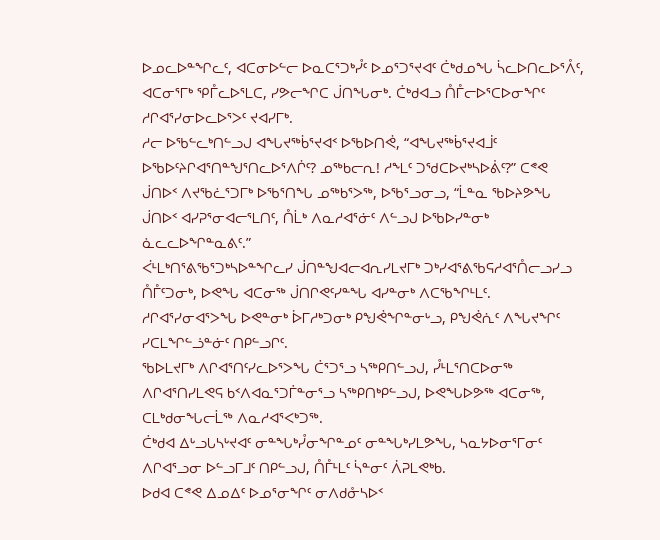ᐅᓄᓚᐅᓐᖏᓚᑦ, ᐊᑕᓂᐅᓪᓕ ᐅᓇᑕᕐᑐᒃᓮᑦ ᐅᓄᕐᑐᕐᔪᐊᑦ ᑖᒃᑯᓄᖓ ᓵᓚᐅᑎᓚᐅᕐᐰᑦ, ᐊᑕᓂᕐᒥᒃ ᕿᒤᓚᐅᕐᒪᑕ, ᓯᕗᓕᖏᑕ ᒎᑎᖓᓂᒃ. ᑖᒃᑯᐊᓗ ᑍᒤᓕᐅᕐᑕᐅᓂᖏᑦ ᓱᒋᐊᕐᓯᓂᐅᓚᐅᕐᐳᑦ ᔪᐊᓯᒥᒃ.
ᓱᓕ ᐅᖃᓪᓚᒃᑎᓪᓗᒍ ᐊᖓᔪᖅᑳᕐᔪᐊᑉ ᐅᖃᐅᑎᕚ, “ᐊᖓᔪᖅᑳᕐᔪᐊᒨᑦ ᐅᖃᐅᑦᔨᒋᐊᕐᑎᓐᖑᕐᑎᓚᐅᕐᐱᒌᑦ? ᓄᖅᑲᓕᕆ! ᓱᖕᒪᑦ ᑐᖁᑕᐅᔪᒃᓴᐅᕖᑦ?” ᑕᕝᕙ ᒎᑎᐅᑉ ᐱᔪᖃᓛᕐᑐᒥᒃ ᐅᖃᕐᑎᖓ ᓄᖅᑲᕐᐳᖅ, ᐅᖃᕐᓗᓂᓗ, “ᒫᓐᓇ ᖃᐅᔨᕗᖓ ᒎᑎᐅᑉ ᐊᓯᕈᕐᓂᐊᓕᕐᒪᑎᑦ, ᑍᒫᒃ ᐱᓇᓱᐊᕐᓃᑦ ᐱᓪᓗᒍ ᐅᖃᐅᓯᓐᓂᒃ ᓈᓚᓚᐅᖏᓐᓇᕕᑦ.”
ᐹᒻᒪᒃᑎᕐᕕᖃᕐᑐᒃᓴᐅᓐᖏᓚᓯ ᒎᑎᓐᖑᐊᓕᐊᕆᓯᒪᔪᒥᒃ ᑐᒃᓯᐊᕐᕕᖃᕋᓱᐊᕐᑍᓕᓗᓯᓗ ᑍᒤᑦᑐᓂᒃ, ᐅᕙᖓ ᐊᑕᓂᖅ ᒎᑎᒋᕙᑦᓯᓐᖓ ᐊᓯᓐᓂᒃ ᐱᑕᖃᖏᒻᒪᑦ. ᓱᒋᐊᕐᓯᓂᐊᕐᐳᖓ ᐅᕙᓐᓂᒃ ᐆᒥᓱᒃᑐᓂᒃ ᑭᖑᕚᖏᓐᓂᒡᓗ, ᑭᖑᕚᕇᑦ ᐱᖓᔪᖏᑦ ᓯᑕᒪᖏᓪᓘᓐᓃᑦ ᑎᑭᓪᓗᒋᑦ.
ᖃᐅᒪᔪᒥᒃ ᐱᒋᐊᕐᑎᑦᓯᓚᐅᕐᐳᖓ ᑖᕐᑐᕐᓗ ᓴᖅᑭᑎᓪᓗᒍ, ᓮᒻᒪᕐᑎᑕᐅᓂᖅ ᐱᒋᐊᕐᑎᓯᒪᕙᕋ ᑲᑉᐱᐊᓇᕐᑐᒦᓐᓂᕐᓗ ᓴᖅᑭᑎᒃᑭᓪᓗᒍ, ᐅᕙᖓᐅᕗᖅ ᐊᑕᓂᖅ, ᑕᒪᒃᑯᓂᖓᓕᒫᖅ ᐱᓇᓱᐊᕐᐸᒃᑐᖅ.
ᑖᒃᑯᐊ ᐃᒡᓗᒐᓴᒡᔪᐊᑦ ᓂᓐᖓᒃᓮᓂᖏᓐᓄᑦ ᓂᓐᖓᒃᓯᒪᕗᖓ, ᓴᓇᔭᐅᓂᕐᒥᓂᑦ ᐱᒋᐊᕐᓗᓂ ᐅᓪᓗᒥᒧᑦ ᑎᑭᓪᓗᒍ, ᑍᒤᒻᒪᑦ ᓵᓐᓂᑦ ᐲᕈᒪᕙᒃᑲ.
ᐅᑯᐊ ᑕᕝᕙ ᐃᓄᐃᑦ ᐅᓄᕐᓂᖏᑦ ᓂᐱᑯᓁᓴᐅᑉ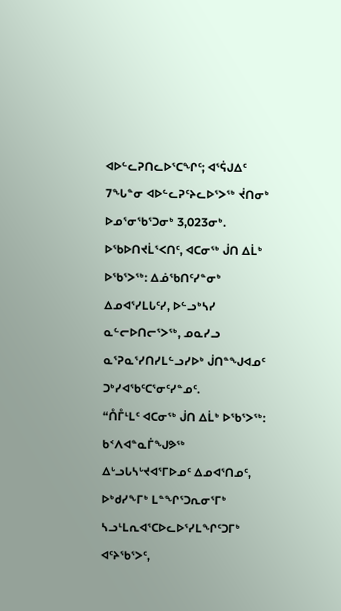ᐊᐅᓪᓚᕈᑎᓚᐅᕐᑕᖏᑦ; ᐊᕐᕌᒍᐃᑦ 7ᖓᓐᓂ ᐊᐅᓪᓚᕈᑦᔨᓚᐅᕐᐳᖅ ᔫᑎᓂᒃ ᐅᓄᕐᓂᖃᕐᑐᓂᒃ 3,023ᓂᒃ.
ᐅᖃᐅᑎᔪᒫᕐᐸᑎᑦ, ᐊᑕᓂᖅ ᒎᑎ ᐃᒫᒃ ᐅᖃᕐᐳᖅ: ᐃᓅᖃᑎᑦᓯᓐᓂᒃ ᐃᓄᐊᕐᓯᒪᒐᑦᓯ, ᐅᓪᓗᒃᓴᓯ ᓇᓪᓕᐅᑎᓕᕐᐳᖅ, ᓄᓇᓯᓗ ᓇᕐᕈᓇᕐᓯᑎᓯᒪᓪᓗᓯᐅᒃ ᒎᑎᓐᖑᐊᓄᑦ ᑐᒃᓯᐊᖃᑦᑕᕐᓂᑦᓯᓐᓄᑦ.
“ᑍᒤᒻᒪᑦ ᐊᑕᓂᖅ ᒎᑎ ᐃᒫᒃ ᐅᖃᕐᐳᖅ: ᑲᑉᐱᐊᓐᓇᒦᖑᕗᖅ ᐃᒡᓗᒐᓴᒡᔪᐊᕐᒥᐅᓄᑦ ᐃᓄᐊᕐᑎᓄᑦ, ᐅᒃᑯᓯᖕᒥᒃ ᒪᓐᖏᕐᑐᕆᓂᕐᒥᒃ ᓴᓗᒻᒪᕆᐊᕐᑕᐅᓚᐅᕐᓯᒪᖏᑦᑐᒥᒃ ᐊᑦᔨᖃᕐᐳᑦ,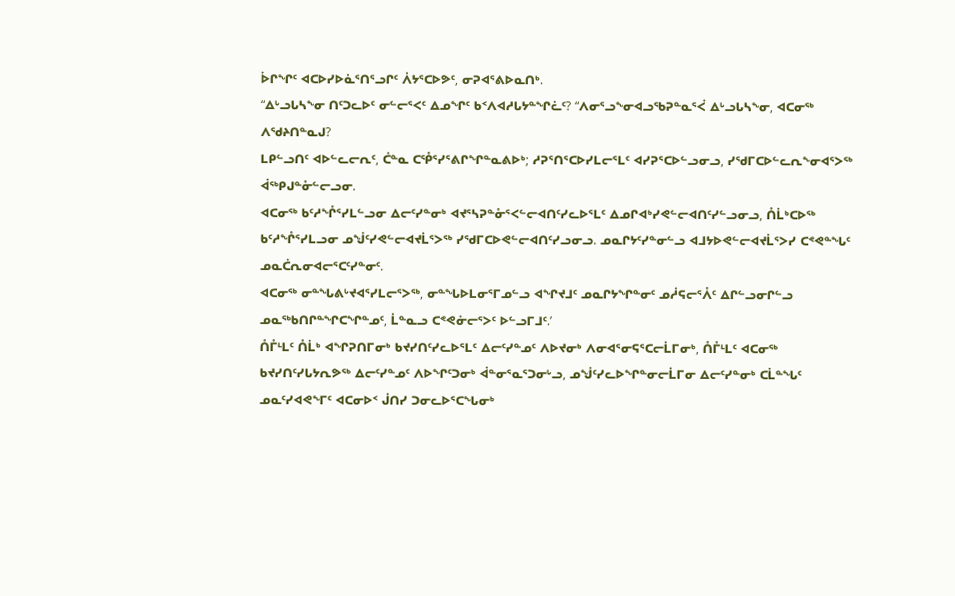ᐆᒋᖏᑦ ᐊᑕᐅᓯᐅᓈᕐᑎᕐᓗᒋᑦ ᐲᔭᕐᑕᐅᕗᑦ, ᓂᕈᐊᕐᕕᐅᓇᑎᒃ.
“ᐃᒡᓗᒐᓴᖕᓂ ᑎᑦᑐᓚᐅᑦ ᓂᓪᓕᕐᐸᑦ ᐃᓄᖏᑦ ᑲᑉᐱᐊᓱᒐᔭᓐᖏᓛᑦ? “ᐱᓂᕐᓗᖕᓂᐊᓗᖃᕈᓐᓇᕐᐹ ᐃᒡᓗᒐᓴᖕᓂ, ᐊᑕᓂᖅ ᐱᖁᔨᑎᓐᓇᒍ?
ᒪᑭᓪᓗᑎᑦ ᐊᐅᓪᓚᓕᕆᑦ, ᑖᓐᓇ ᑕᕾᕐᓯᕐᕕᒋᖏᓐᓇᕕᐅᒃ; ᓱᕈᕐᑎᕐᑕᐅᓯᒪᓕᕐᒪᑦ ᐊᓯᕈᕐᑕᐅᓪᓗᓂᓗ, ᓯᖁᒥᑕᐅᓪᓚᕆᖕᓂᐊᕐᐳᖅ ᐋᖅᑭᒍᓐᓁᓪᓕᓗᓂ.
ᐊᑕᓂᖅ ᑲᑦᓱᖎᕐᓯᒪᓪᓗᓂ ᐃᓕᑦᓯᓐᓂᒃ ᐊᔪᕐᓴᕈᓐᓁᕐᐸᓪᓕᐊᑎᑦᓯᓚᐅᕐᒪᑦ ᐃᓄᒋᐊᒃᓯᕙᓪᓕᐊᑎᑦᓯᓪᓗᓂᓗ, ᑍᒫᒃᑕᐅᖅ ᑲᑦᓱᖎᕐᓯᒪᓗᓂ ᓄᖒᑦᓯᕙᓪᓕᐊᔪᒫᕐᐳᖅ ᓯᖁᒥᑕᐅᕙᓪᓕᐊᑎᑦᓯᓗᓂᓗ. ᓄᓇᒋᔭᑦᓯᓐᓂᓪᓗ ᐊᒧᔭᐅᕙᓪᓕᐊᔪᒫᕐᐳᓯ ᑕᕝᕙᓐᖓᑦ ᓄᓇᑖᕆᓂᐊᓕᕐᑕᑦᓯᓐᓂᑦ.
ᐊᑕᓂᖅ ᓂᓐᖓᕕᒡᔪᐊᕐᓯᒪᓕᕐᐳᖅ, ᓂᓐᖓᐅᒪᓂᕐᒥᓄᓪᓗ ᐊᖏᔪᒧᑦ ᓄᓇᒋᔭᖏᓐᓂᑦ ᓄᓲᕋᓕᕐᐰᑦ ᐃᒋᓪᓗᓂᒋᓪᓗ ᓄᓇᖅᑲᑎᒋᓐᖏᑕᖏᓐᓄᑦ, ᒫᓐᓇᓗ ᑕᕝᕙᓃᓕᕐᐳᑦ ᐅᓪᓗᒥᒧᑦ.’
ᑍᒤᒻᒪᑦ ᑍᒫᒃ ᐊᖏᕈᑎᒥᓂᒃ ᑲᔪᓯᑎᑦᓯᓚᐅᕐᒪᑦ ᐃᓕᑦᓯᓐᓄᑦ ᐱᐅᔪᓂᒃ ᐱᓂᐊᕐᓂᕋᕐᑕᓕᒫᒥᓂᒃ, ᑍᒤᒻᒪᑦ ᐊᑕᓂᖅ ᑲᔪᓯᑎᑦᓯᒐᔭᕆᕗᖅ ᐃᓕᑦᓯᓐᓄᑦ ᐱᐅᖏᑦᑐᓂᒃ ᐋᓐᓂᕐᓇᕐᑐᓂᒡᓗ, ᓄᖒᑦᓯᓚᐅᖏᓐᓂᓕᒫᒥᓂ ᐃᓕᑦᓯᓐᓂᒃ ᑕᒫᓐᖓᑦ ᓄᓇᑦᓯᐊᕙᖕᒥᑦ ᐊᑕᓂᐅᑉ ᒎᑎᓯ ᑐᓂᓚᐅᕐᑕᖓᓂᒃ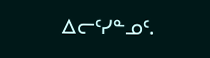ᐃᓕᑦᓯᓐᓄᑦ.